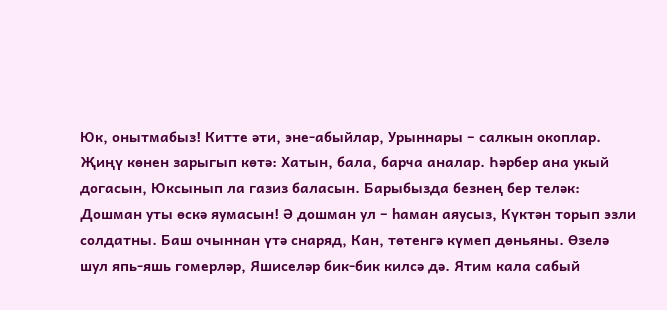Юк, онытмабыз! Китте әти, эне-абыйлар, Урыннары – салкын окоплар. Җиңү көнен зарыгып көтә: Хатын, бала, барча аналар. Һәрбер ана укый догасын, Юксынып ла газиз баласын. Барыбызда безнең бер теләк: Дошман уты өскә яумасын! Ә дошман ул – һаман аяусыз, Күктән торып эзли солдатны. Баш очыннан үтә снаряд, Кан, төтенгә күмеп дөньяны. Өзелә шул япь-яшь гомерләр, Яшиселәр бик-бик килсә дә. Ятим кала сабый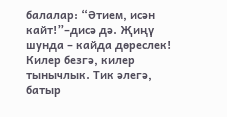балалар: “Әтием, исән кайт!”–дисә дә. Җиңү шунда – кайда дөреслек! Килер безгә, килер тынычлык. Тик әлегә, батыр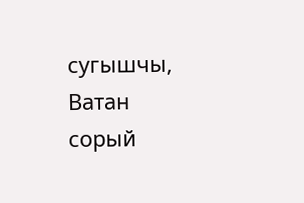сугышчы, Ватан сорый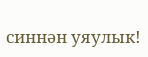синнән уяулык!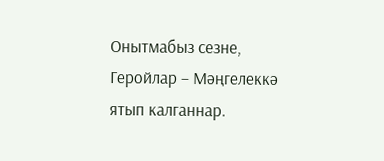Онытмабыз сезне, Геройлар – Мәңгелеккә ятып калганнар.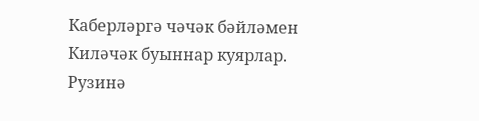Каберләргә чәчәк бәйләмен Киләчәк буыннар куярлар. Рузинә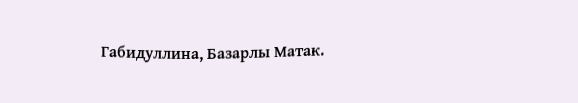Габидуллина, Базарлы Матак.